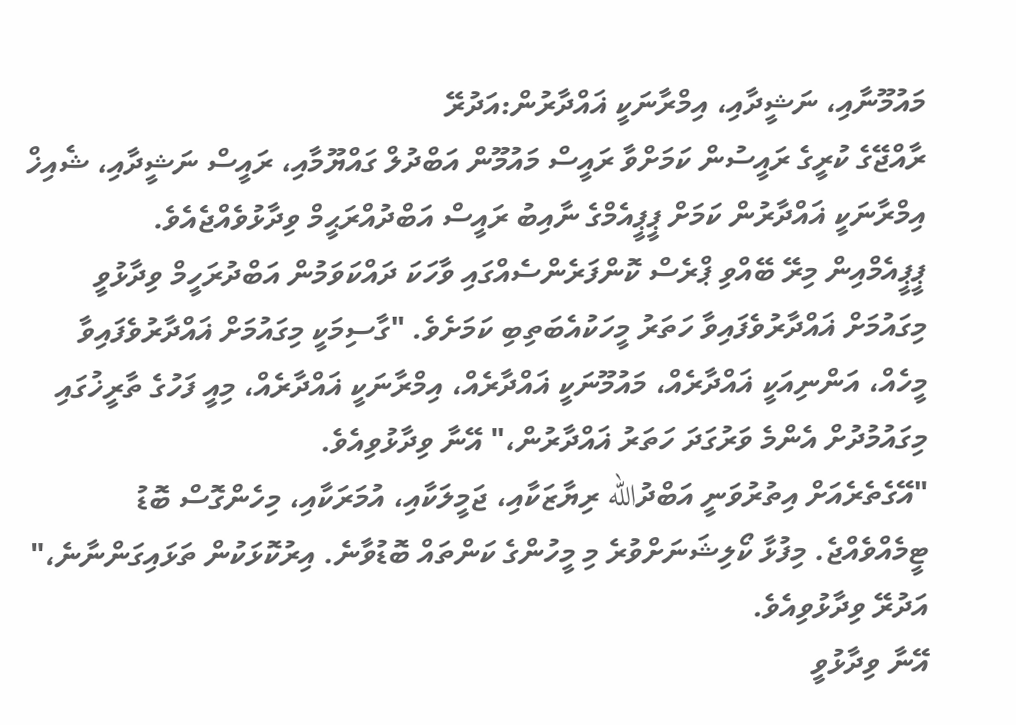މައުމޫނާއި، ނަޝީދާއި، އިމްރާނަކީ ޣައްދާރުން:އަދުރޭ
ރާއްޖޭގެ ކުރީގެ ރައީސުން ކަމަށްވާ ރައީސް މައުމޫން އަބްދުލް ގައްޔޫމާއި، ރައީސް ނަޝީދާއި، ޝެއިޚް އިމްރާނަކީ ޣައްދާރުން ކަމަށް ޕީޕީއެމްގެ ނާއިބު ރައީސް އަބްދުއްރަޙީމް ވިދާޅުވެއްޖެއެވެ.
ޕީޕީއެމްއިން މިރޭ ބޭއްވި ޕްރެސް ކޮންފަރެންސެއްގައި ވާހަކަ ދައްކަވަމުން އަބްދުރަހީމް ވިދާޅުވީ މިގައުމަށް ޣައްދާރުވެފައިވާ ހަތަރު މީހަކުއެބަތިބި ކަމަށެވެ. "ގާސިމަކީ މިގައުމަށް ޣައްދާރުވެފައިވާ މީހެއް، އަންނިއަކީ ޣައްދާރެއް، މައުމޫނަކީ ޣައްދާރެއް، އިމްރާނަކީ ޣައްދާރެއް، މިއީ ފަހުގެ ތާރީޚުގައި މިގައުމުދުށް އެންމެ ވަރުގަދަ ހަތަރު ޣައްދާރުން،" އޭނާ ވިދާޅުވިއެވެ.
"އޭގެތެރެއަށް އިތުރުވަނީ އަބްދުالله ރިޔާޒަކާއި، ޖަމީލަކާއި، އުމަރަކާއި، މިހެންގޮސް ބޮޑު ޓީމެއްވެއްޖެ. މިފުޅާ ކޯލިޝަނަށްވުރެ މި މީހުންގެ ކަންތައް ބޮޑުވާނެ. އިރުކޮޅަކުން ތަޅައިގަންނާނެ،" އަދުރޭ ވިދާޅުވިއެވެ.
އޭނާ ވިދާޅުވީ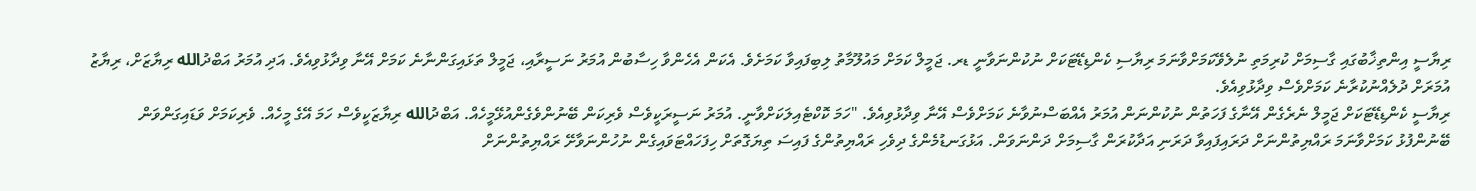ރިޔާސީ އިންތިޚާބުގައި ގާސިމަށް ކުރިމަތި ނުލެވޭކަމަށްވާނަމަ ރިޔާސި ކެންޑިޑޭޓަކަށް ނުކުންނަވާނީ ޑރ. ޖަމީލް ކަމަށް މައުލޫމާތު ލިބިފައިވާ ކަމަށެވެ. އެކަން އެހެންވާ ހިސާބުން އުމަރު ނަސީރާއި، ޖަމީލް ތަޅައިގަންނާނެ ކަމަށް އޭނާ ވިދާޅުވިއެވެ. އަދި އުމަރު އަބްދުالله ރިޔާޒަށް، ރިޔާޒު އުމަރަށް ދުލެއްނުކުރާނެ ކަމަށްވެސް ވިދާޅުވިއެވެ.
ރިޔާސީ ކެންޑިޑޭޓަކަށް ޖަމީލް ނެރެގެން އޭނާގެ ފަހަތުން ނުކުންނަން އުމަރު އެއްބަސްނުވާނެ ކަމަށްވެސް އޭނާ ވިދާޅުވިއެވެ. "ހަމަ ކޮކްޓެއިލަކަށްވާނީ. އުމަރު ނަސީރަކީވެސް ވެރިކަން ބޭނުންވެގެންއުޅޭމީހެއް. އަބްދުالله ރިޔާޒަކީވެސް ހަމަ އޭގެ މީހެއް. ވެރިކަމަށް ވަޑައިގަންވަން ބޭނުންފުޅު ކަމަށްވާނަމަ ރައްޔިތުންނަށް ދަރައިފައިވާ ދަރަނި އަދާކުރަން ގާސިމަށް ދަންނަވަން. އަޅުގަނޑުމެންގެ ދިވެހި ރައްޔިތުންގެ ފައިސަ ތިޔަގޮތަށް ހިފަހައްޓަވައިގެން ނުހުންނަވާށޭ ރައްޔިތުންނަށް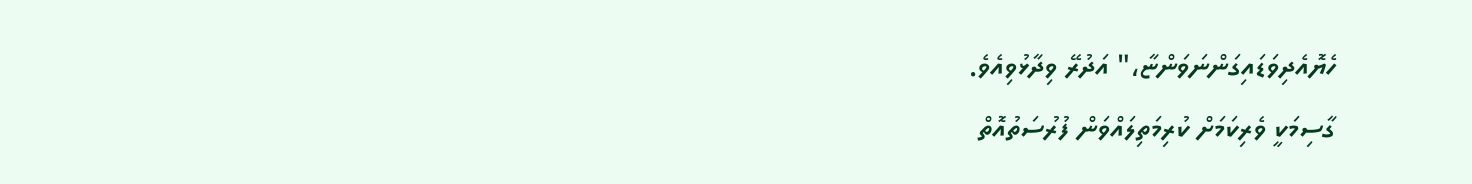ހެޔޮއެދިވަޑައިގަންނަވަންޏާ،" އަދުރޭ ވިދާޅުވިއެވެ.
ގާސިމަކީ ވެރިކަމަށް ކުރިމަތިލައްވަން ފުރުސަތުއޮތް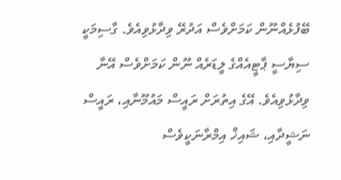ބޭފުޅެއްނޫން ކަމަށްވެސް އަދުރޭ ވިދާޅުވިއެވެ. ގާސިމަކީ ސިޔާސީ ޕާޓީއެއްގެ ލީޑަރެއް ނޫން ކަމަށްވެސް އޭނާ ވިދާޅުވިއެވެ. އޭގެ އިތުރަށް ރައީސް މައުމޫނާއި، ރައީސް ނަޝީދާއި، ޝައިޚް އިމްރާނަކީވެސް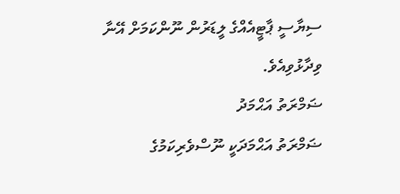ސިޔާސީ ޕާޓީއެއްގެ ލީޑަރުން ނޫންކަމަށް އޭނާ ވިދާޅުވިއެވެ.
ޟަމްރަތު އަޙްމަދު
ޟަމްރަތު އަޙްމަދަކީ ނޫސްވެރިކަމުގެ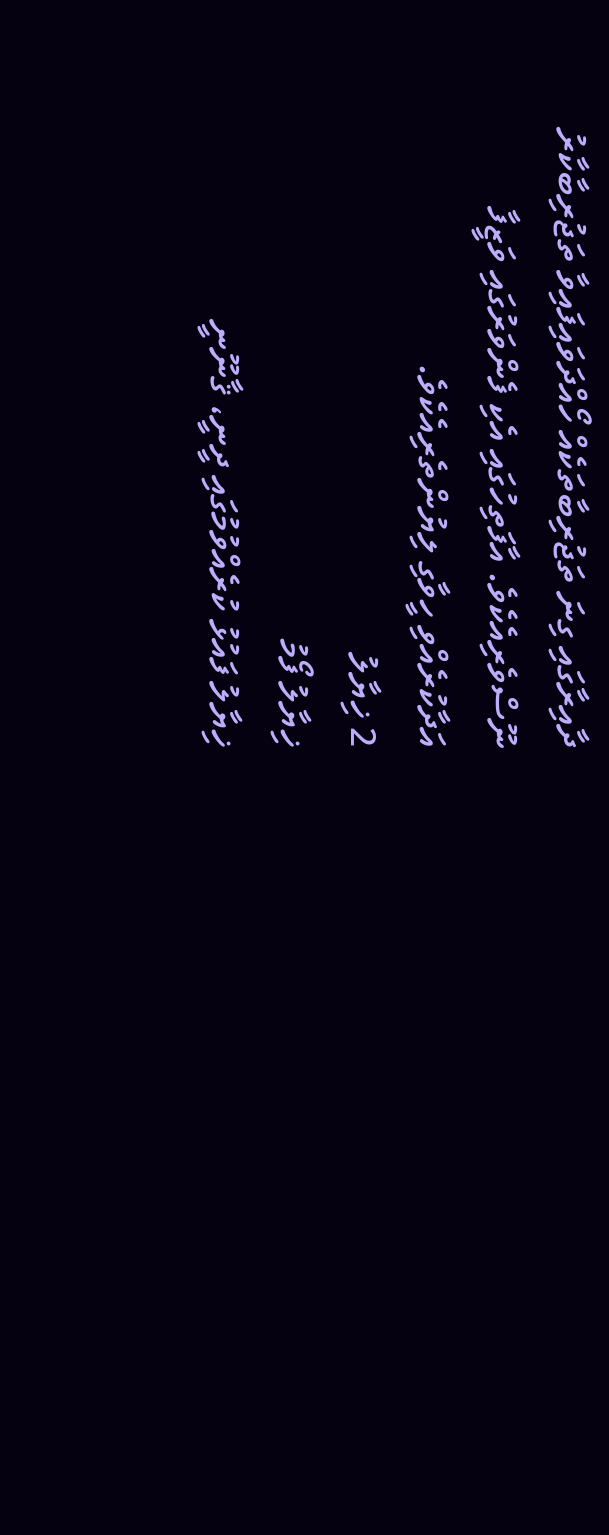ދާއިރާގައި ގިނަ ތަޖުރިބާތަކެއް ހޯއްދަވައިފައިވާ ތަޖުރިބާކާރު ނޫސްވެރިއެކެވެ. އާފަތިހުގައި އެކި ފެންވަރުގައި ވަޒީފާ އަދާކުރެއްވި ހީވާގި ލިޔުންތެރިއެކެވެ.
2 ޚިޔާލު
ޚިޔާލު ފޯމު
ޚިޔާލު ފައުޅު ކުރެއްވުމުގައި ދީނީ، ޤާނޫނީ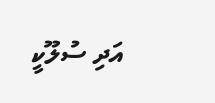އަދި ސުލޫކީ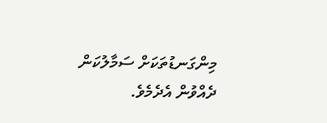މިންގަނޑުތަކަށް ސަމާލުކަން ދެއްވުން އެދެމެވެ.